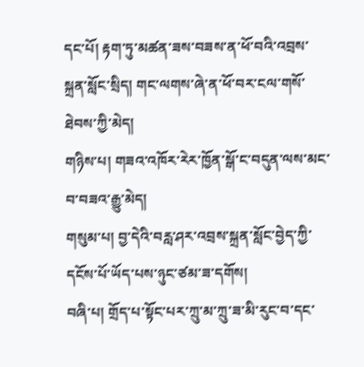དང་པོ། རྟག་ཏུ་མཚན་ཟས་བཟས་ན་ཕོ་བའི་འབྲས་སྐྲན་སློང་སྲིད། གང་ལགས་ཞེ་ན་ཕོ་བར་ངལ་གསོ་ཐེབས་ཀྱི་མེད།
གཉིས་པ། གཟའ་འཁོར་རེར་ཁྱོན་སྒོ་ང་བདུན་ལས་མང་བ་བཟའ་རྒྱུ་མེད།
གསུམ་པ། བྱ་དེའི་བརླ་ཤར་འབྲས་སྐྲན་སློང་བྱེད་ཀྱི་དངོས་པོ་ཡོད་པས་ཉུང་ཙམ་ཟ་དགོས།
བཞི་པ། གྲོད་པ་སྟོང་པར་ཀྲུ་མ་ཀྲུ་ཟ་མི་རུང་བ་དང་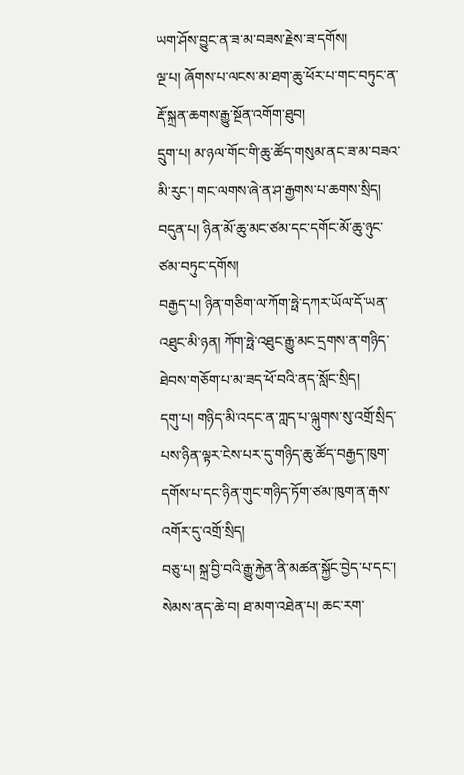ཡག་ཤོས་བྱུང་ན་ཟ་མ་བཟས་རྗེས་ཟ་དགོས།
ལྔ་པ། ཞོགས་པ་ལངས་མ་ཐག་ཆུ་ཕོར་པ་གང་བཏུང་ན་རྡོ་སྐྲན་ཆགས་རྒྱུ་སྔོན་འགོག་ཐུབ།
དྲུག་པ། མ་ཉལ་གོང་གི་ཆུ་ཚོད་གསུམ་ནང་ཟ་མ་བཟའ་མི་རུང་། གང་ལགས་ཞེ་ན་ཤ་རྒྱགས་པ་ཆགས་སྲིད།
བདུན་པ། ཉིན་མོ་ཆུ་མང་ཙམ་དང་དགོང་མོ་ཆུ་ཉུང་ཙམ་བཏུང་དགོས།
བརྒྱད་པ། ཉིན་གཅིག་ལ་ཀོག་ཧྥེ་དཀར་ཡོལ་དོ་ཡན་འཐུང་མི་ཉན། ཀོག་ཧྥེ་འཐུང་རྒྱུ་མང་དྲགས་ན་གཉིད་ཐེབས་གཅོག་པ་མ་ཟད་ཕོ་བའི་ནད་སློང་སྲིད།
དགུ་པ། གཉིད་མི་འདང་ན་ཀླད་པ་ལྐུགས་སུ་འགྲོ་སྲིད་པས་ཉིན་ལྟར་ངེས་པར་དུ་གཉིད་ཆུ་ཚོད་བརྒྱད་ཁུག་དགོས་པ་དང་ཉིན་གུང་གཉིད་ཏོག་ཙམ་ཁུག་ན་རྒས་འགོར་དུ་འགྲོ་སྲིད།
བཅུ་པ། སྐྲ་བྱི་བའི་རྒྱུ་རྐྱེན་ནི་མཚན་སྐྱོང་བྱེད་པ་དང་། སེམས་ནད་ཆེ་བ། ཐ་མག་འཐེན་པ། ཆང་རག་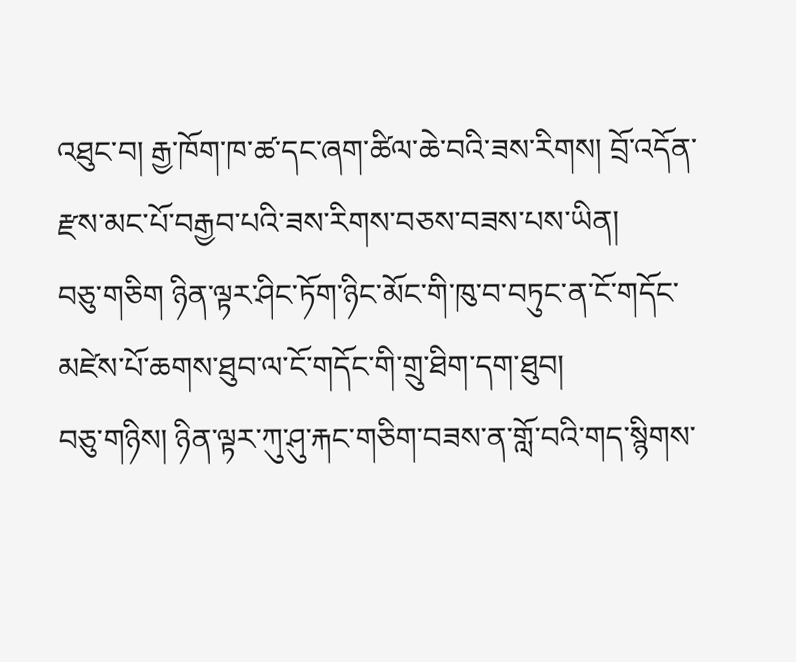འཐུང་བ། རྒྱ་ཁོག་ཁ་ཚ་དང་ཞག་ཚིལ་ཆེ་བའི་ཟས་རིགས། བྲོ་འདོན་རྫས་མང་པོ་བརྒྱབ་པའི་ཟས་རིགས་བཅས་བཟས་པས་ཡིན།
བཅུ་གཅིག ཉིན་ལྟར་ཤིང་ཏོག་ཉིང་མོང་གི་ཁུ་བ་བཏུང་ན་ངོ་གདོང་མཛེས་པོ་ཆགས་ཐུབ་ལ་ངོ་གདོང་གི་གྲུ་ཐིག་དག་ཐུབ།
བཅུ་གཉིས། ཉིན་ལྟར་ཀུ་ཤུ་རྐང་གཅིག་བཟས་ན་གློ་བའི་གད་སྙིགས་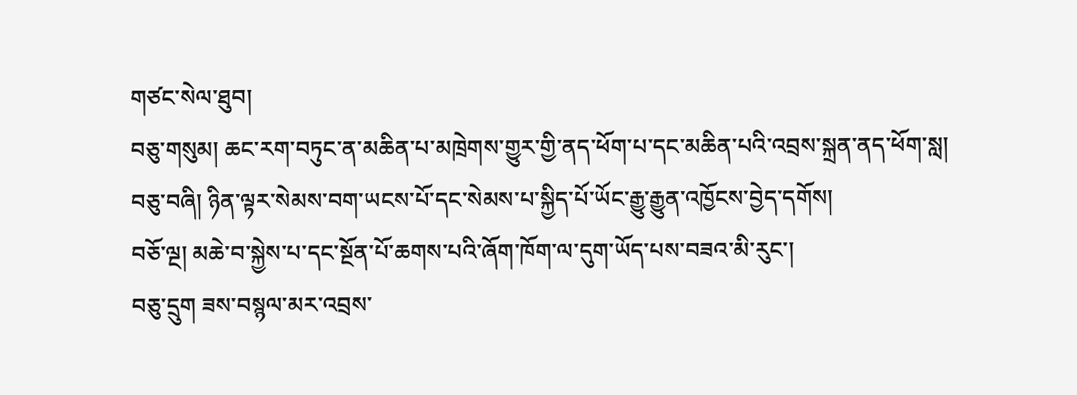གཙང་སེལ་ཐུབ།
བཅུ་གསུམ། ཆང་རག་བཏུང་ན་མཆིན་པ་མཁྲེགས་གྱུར་གྱི་ནད་ཕོག་པ་དང་མཆིན་པའི་འབྲས་སྐྲན་ནད་ཕོག་སླ།
བཅུ་བཞི། ཉིན་ལྟར་སེམས་བག་ཡངས་པོ་དང་སེམས་པ་སྐྱིད་པོ་ཡོང་རྒྱུ་རྒྱུན་འཁྱོངས་བྱེད་དགོས།
བཅོ་ལྔ། མཆེ་བ་སྐྱེས་པ་དང་སྔོན་པོ་ཆགས་པའི་ཞོག་ཁོག་ལ་དུག་ཡོད་པས་བཟའ་མི་རུང་།
བཅུ་དྲུག ཟས་བསྙལ་མར་འབྲས་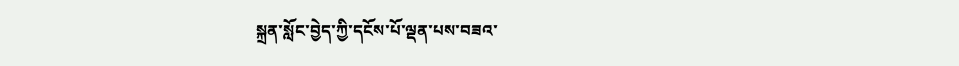སྐྲན་སློང་བྱེད་ཀྱི་དངོས་པོ་ལྡན་པས་བཟའ་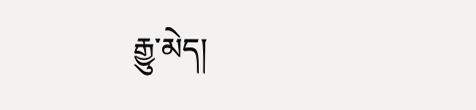རྒྱུ་མེད།